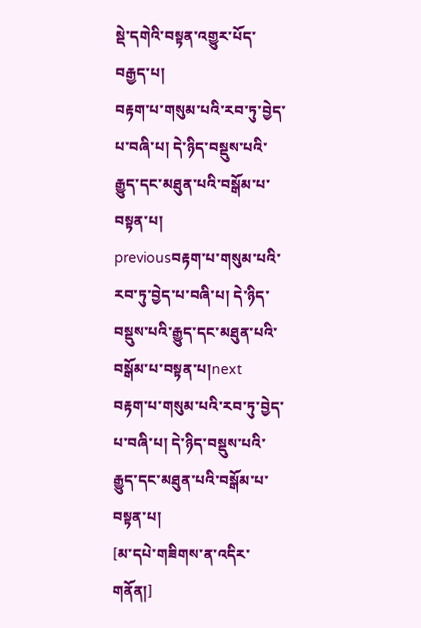སྡེ་དགེའི་བསྟན་འགྱུར་པོད་བརྒྱད་པ།
བརྟག་པ་གསུམ་པའི་རབ་ཏུ་བྱེད་པ་བཞི་པ། དེ་ཉིད་བསྡུས་པའི་རྒྱུད་དང་མཐུན་པའི་བསྒོམ་པ་བསྟན་པ།
previousབརྟག་པ་གསུམ་པའི་རབ་ཏུ་བྱེད་པ་བཞི་པ། དེ་ཉིད་བསྡུས་པའི་རྒྱུད་དང་མཐུན་པའི་བསྒོམ་པ་བསྟན་པ།next
བརྟག་པ་གསུམ་པའི་རབ་ཏུ་བྱེད་པ་བཞི་པ། དེ་ཉིད་བསྡུས་པའི་རྒྱུད་དང་མཐུན་པའི་བསྒོམ་པ་བསྟན་པ།
[མ་དཔེ་གཟིགས་ན་འདིར་གནོན།]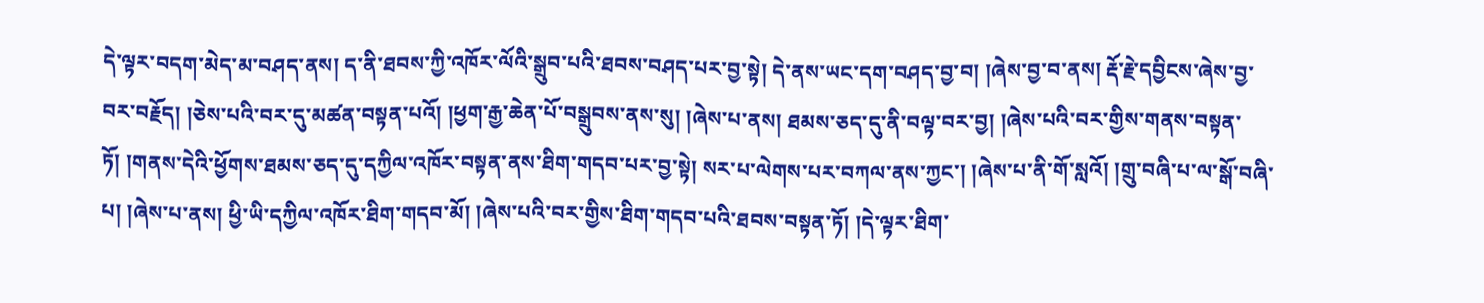དེ་ལྟར་བདག་མེད་མ་བཤད་ནས། ད་ནི་ཐབས་ཀྱི་འཁོར་ལོའི་སྒྲུབ་པའི་ཐབས་བཤད་པར་བྱ་སྟེ། དེ་ནས་ཡང་དག་བཤད་བྱ་བ། །ཞེས་བྱ་བ་ནས། རྡོ་རྗེ་དབྱིངས་ཞེས་བྱ་བར་བརྗོད། །ཅེས་པའི་བར་དུ་མཚན་བསྟན་པའོ། །ཕྱག་རྒྱ་ཆེན་པོ་བསྒྲུབས་ནས་སུ། །ཞེས་པ་ནས། ཐམས་ཅད་དུ་ནི་བལྟ་བར་བྱ། །ཞེས་པའི་བར་གྱིས་གནས་བསྟན་ཏོ། །གནས་དེའི་ཕྱོགས་ཐམས་ཅད་དུ་དཀྱིལ་འཁོར་བསྟན་ནས་ཐིག་གདབ་པར་བྱ་སྟེ། སར་པ་ལེགས་པར་བཀལ་ནས་ཀྱང་། །ཞེས་པ་ནི་གོ་སླའོ། །གྲུ་བཞི་པ་ལ་སྒོ་བཞི་པ། །ཞེས་པ་ནས། ཕྱི་ཡི་དཀྱིལ་འཁོར་ཐིག་གདབ་མོ། །ཞེས་པའི་བར་གྱིས་ཐིག་གདབ་པའི་ཐབས་བསྟན་ཏོ། །དེ་ལྟར་ཐིག་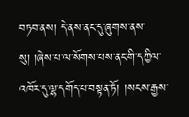བཏབ་ནས། དེ་ནས་ནང་དུ་ཞུགས་ནས་སུ། །ཞེས་པ་ལ་སོགས་པས་ནང་གི་དཀྱིལ་འཁོར་དུ་ལྷ་དགོད་པ་བསྟན་ཏོ། །སངས་རྒྱས་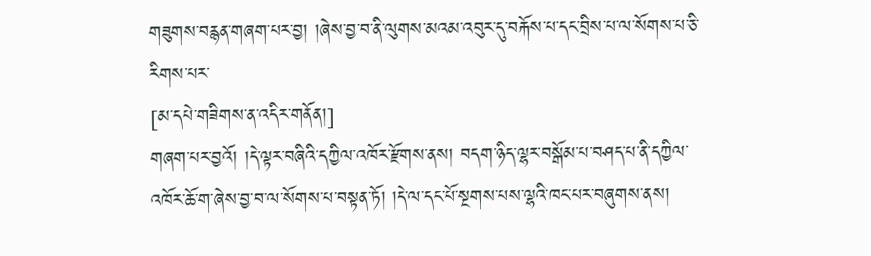གཟུགས་བརྙན་གཞག་པར་བྱ། །ཞེས་བྱ་བ་ནི་ལུགས་མའམ་འབུར་དུ་བརྐོས་པ་དང་བྲིས་པ་ལ་སོགས་པ་ཅི་རིགས་པར་
[མ་དཔེ་གཟིགས་ན་འདིར་གནོན།]
གཞག་པར་བྱའོ། །དེ་ལྟར་བཞིའི་དཀྱིལ་འཁོར་རྫོགས་ནས། བདག་ཉིད་ལྷར་བསྒོམ་པ་བཤད་པ་ནི་དཀྱིལ་འཁོར་ཆོ་ག་ཞེས་བྱ་བ་ལ་སོགས་པ་བསྟན་ཏོ། །དེ་ལ་དང་པོ་སྔགས་པས་ལྷའི་ཁང་པར་བཞུགས་ནས།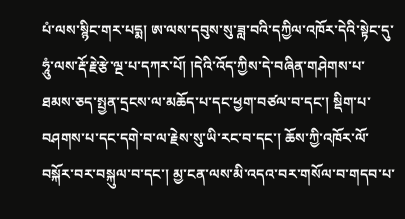པཾ་ལས་སྙིང་གར་པདྨ། ཨ་ལས་དབུས་སུ་ཟླ་བའི་དཀྱིལ་འཁོར་དེའི་སྟེང་དུ་ཧཱུཾ་ལས་རྡོ་རྗེ་རྩེ་ལྔ་པ་དཀར་པོ། །དེའི་འོད་ཀྱིས་དེ་བཞིན་གཤེགས་པ་ཐམས་ཅད་སྤྱན་དྲངས་ལ་མཆོད་པ་དང་ཕྱག་བཙལ་བ་དང་། སྡིག་པ་བཤགས་པ་དང་དགེ་བ་ལ་རྗེས་སུ་ཡི་རང་བ་དང་། ཆོས་ཀྱི་འཁོར་ལོ་བསྐོར་བར་བསྐུལ་བ་དང་། མྱ་ངན་ལས་མི་འདའ་བར་གསོལ་བ་གདབ་པ་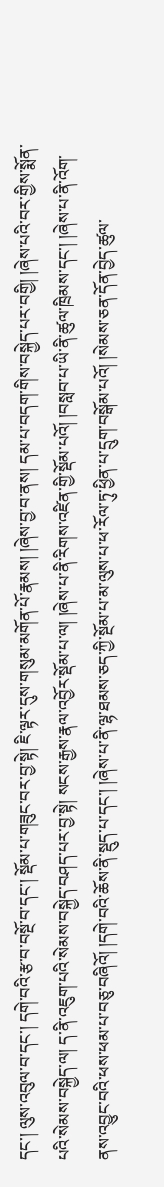དང་། ལུས་འབུལ་བ་དང་། དགེ་བའི་རྩ་བ་བསྔོ་བ་དང་། སྡོམ་པ་གཟུང་བར་བྱ་སྟེ། ཇི་ལྟར་དུས་གསུམ་མགོན་པོ་རྣམས། །ཞེས་བྱ་བ་ནས། དམ་པ་བདག་གིས་བསྐྱེད་པར་བགྱི། །ཞེས་པའི་བར་གྱིས་སྨོན་པའི་སེམས་བསྐྱེད་ལ། ད་ནི་འཇུག་པའི་སེམས་བསྐྱེད་བཤད་པར་བྱ་སྟེ། སངས་རྒྱས་རྣལ་འབྱོར་སྡོམ་པ་ལ། །ཞེས་པ་ནི་རིགས་འཛིན་གྱི་སྡོམ་པའོ། །བསླབ་པ་ཡི་ནི་ཚུལ་ཁྲིམས་དང་། །ཞེས་པ་ནི་འོག་ནས་འབྱུང་བའི་ཕས་ཕམ་པ་བཅུ་བཞིའོ། །དགེ་བའི་ཆོས་ནི་སྡུད་པ་དང་། །ཞེས་པ་ནི་ལྷ་ཐམས་ཅད་ཀྱི་སྔོམ་པ་མ་ལུས་པ་ཕ་རོལ་ཏུ་ཕྱིན་པ་དྲུག་བསྒོམ་པའོ། །སེམས་ཅན་དོན་བྱེད་ཚུལ་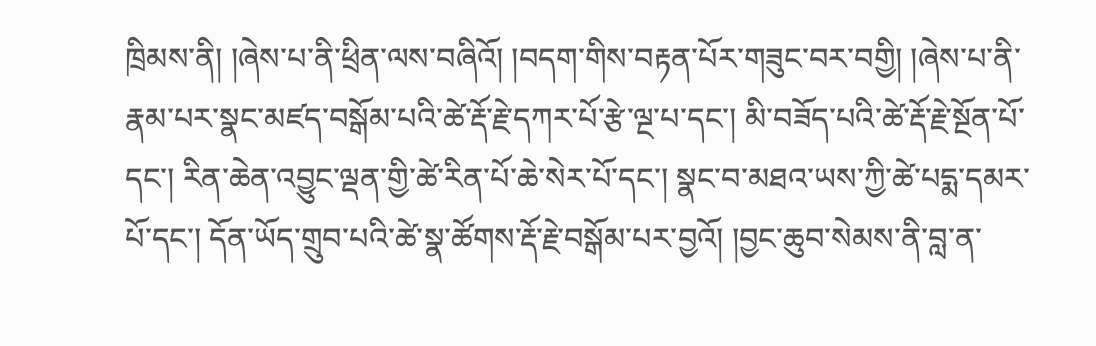ཁྲིམས་ནི། །ཞེས་པ་ནི་ཕྲིན་ལས་བཞིའོ། །བདག་གིས་བརྟན་པོར་གཟུང་བར་བགྱི། །ཞེས་པ་ནི་རྣམ་པར་སྣང་མཛད་བསྒོམ་པའི་ཚེ་རྡོ་རྗེ་དཀར་པོ་རྩེ་ལྔ་པ་དང་། མི་བཟོད་པའི་ཚེ་རྡོ་རྗེ་སྔོན་པོ་དང་། རིན་ཆེན་འབྱུང་ལྡན་གྱི་ཚེ་རིན་པོ་ཆེ་སེར་པོ་དང་། སྣང་བ་མཐའ་ཡས་ཀྱི་ཚེ་པདྨ་དམར་པོ་དང་། དོན་ཡོད་གྲུབ་པའི་ཚེ་སྣ་ཚོགས་རྡོ་རྗེ་བསྒོམ་པར་བྱའོ། །བྱང་ཆུབ་སེམས་ནི་བླ་ན་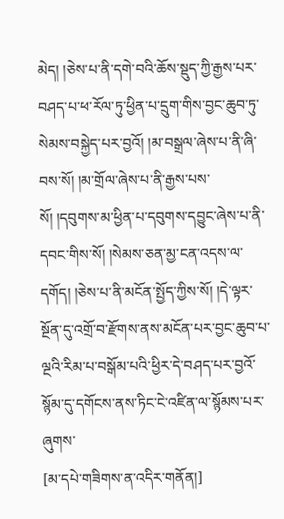མེད། །ཅེས་པ་ནི་དགེ་བའི་ཆོས་སྡུད་ཀྱི་རྒྱས་པར་བཤད་པ་ཕ་རོལ་ཏུ་ཕྱིན་པ་དྲུག་གིས་བྱང་ཆུབ་ཏུ་སེམས་བསྐྱེད་པར་བྱའོ། །མ་བསྒྲལ་ཞེས་པ་ནི་ཞི་བས་སོ། །མ་གྲོལ་ཞེས་པ་ནི་རྒྱས་པས་སོ། །དབུགས་མ་ཕྱིན་པ་དབུགས་དབྱུང་ཞེས་པ་ནི་དབང་གིས་སོ། །སེམས་ཅན་མྱ་ངན་འདས་ལ་དགོད། །ཅེས་པ་ནི་མངོན་སྤྱོད་ཀྱིས་སོ། །དེ་ལྟར་སྔོན་དུ་འགྲོ་བ་རྫོགས་ནས་མངོན་པར་བྱང་ཆུབ་པ་ལྔའི་རིམ་པ་བསྒོམ་པའི་ཕྱིར་དེ་བཤད་པར་བྱའོ་སྙོམ་དུ་དགོངས་ནས་ཏིང་ངེ་འཛིན་ལ་སྙོམས་པར་ཞུགས་
[མ་དཔེ་གཟིགས་ན་འདིར་གནོན།]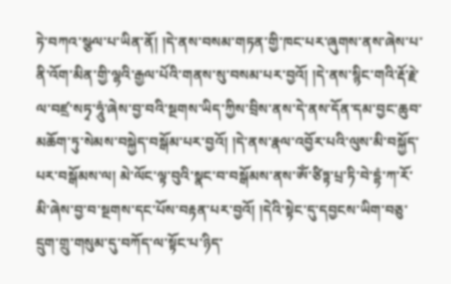ཏེ་བཀའ་སྩལ་པ་ཡིན་ནོ། །དེ་ནས་བསམ་གཏན་གྱི་ཁང་པར་ཞུགས་ནས་ཞེས་པ་ནི་འོག་མིན་གྱི་ལྷའི་རྒྱལ་པོའི་གནས་སུ་བསམ་པར་བྱའོ། །དེ་ནས་སྙིང་གའི་རྡོ་རྗེ་ལ་བཛྲ་སཏྭ་ཧཱུཾ་ཞེས་བྱ་བའི་སྔགས་ཡིད་ཀྱིས་བྲིས་ནས་དེ་ནས་དོན་དམ་བྱང་ཆུབ་མཆོག་ཏུ་སེམས་བསྐྱེད་བསྒོམ་པར་བྱའོ། །དེ་ནས་རྣལ་འབྱོར་པའི་ལུས་མི་བསྐྱོད་པར་བསྒོམས་ལ། མེ་ལོང་ལྟ་བུའི་སྣང་བ་བསྒོམས་ནས་ཨོཾ་ཙིཏྟ་པྲ་ཏི་བེ་དྷཾ་ཀ་རོ་མི་ཞེས་བྱ་བ་སྔགས་དང་པོས་བརྟན་པར་བྱའོ། །དེའི་སྟེང་དུ་དབྱངས་ཡིག་བཅུ་དྲུག་གྲུ་གསུམ་དུ་བཀོད་ལ་སྟོང་པ་ཉིད་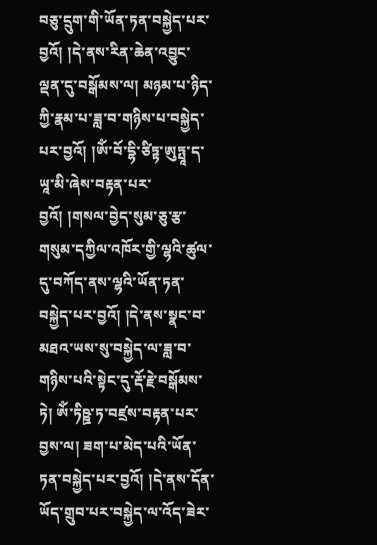བཅུ་དྲུག་གི་ཡོན་ཏན་བསྐྱེད་པར་བྱའོ། །དེ་ནས་རིན་ཆེན་འབྱུང་ལྡན་དུ་བསྒོམས་ལ། མཉམ་པ་ཉིད་ཀྱི་རྣམ་པ་ཟླ་བ་གཉིས་པ་བསྐྱེད་པར་བྱའོ། །ཨོཾ་བོ་དྷི་ཙིཏྟ་ཨུཏྤཱ་ད་ཡཱ་མི་ཞེས་བརྟན་པར་བྱའོ། །གསལ་བྱེད་སུམ་ཅུ་རྩ་གསུམ་དཀྱིལ་འཁོར་གྱི་ལྷའི་ཚུལ་དུ་བཀོད་ནས་ལྷའི་ཡོན་ཏན་བསྐྱེད་པར་བྱའོ། །དེ་ནས་སྣང་བ་མཐའ་ཡས་སུ་བསྐྱེད་ལ་ཟླ་བ་གཉིས་པའི་སྟེང་དུ་རྡོ་རྗེ་བསྒོམས་ཏེ། ཨོཾ་ཏིཥྛ་ཏ་བཛྲས་བརྟན་པར་བྱས་ལ། ཟག་པ་མེད་པའི་ཡོན་ཏན་བསྐྱེད་པར་བྱའོ། །དེ་ནས་དོན་ཡོད་གྲུབ་པར་བསྐྱེད་ལ་འོད་ཟེར་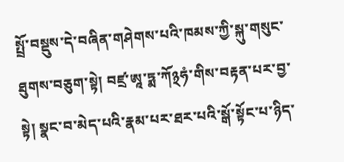སྤྲོ་བསྡུས་དེ་བཞིན་གཤེགས་པའི་ཁམས་ཀྱི་སྐུ་གསུང་ཐུགས་བཅུག་སྟེ། བཛྲ་ཨཱ་ཏྨ་ཀོ྅ཧཾ་གིས་བརྟན་པར་བྱ་སྟེ། སྣང་བ་མེད་པའི་རྣམ་པར་ཐར་པའི་སྒོ་སྟོང་པ་ཉིད་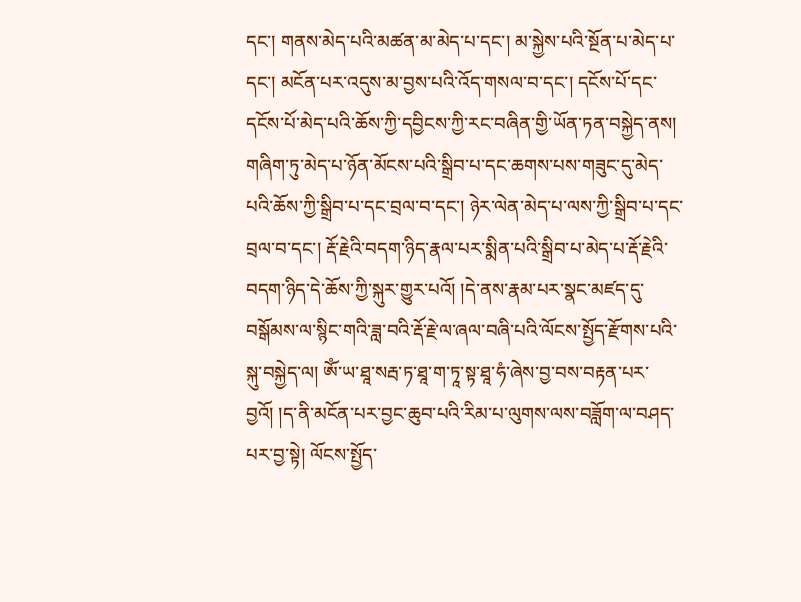དང་། གནས་མེད་པའི་མཚན་མ་མེད་པ་དང་། མ་སྐྱེས་པའི་སྔོན་པ་མེད་པ་དང་། མངོན་པར་འདུས་མ་བྱས་པའི་འོད་གསལ་བ་དང་། དངོས་པོ་དང་དངོས་པོ་མེད་པའི་ཆོས་ཀྱི་དབྱིངས་ཀྱི་རང་བཞིན་གྱི་ཡོན་ཏན་བསྐྱེད་ནས། གཞིག་ཏུ་མེད་པ་ཉོན་མོངས་པའི་སྒྲིབ་པ་དང་ཆགས་པས་གཟུང་དུ་མེད་པའི་ཆོས་ཀྱི་སྒྲིབ་པ་དང་བྲལ་བ་དང་། ཉེར་ལེན་མེད་པ་ལས་ཀྱི་སྒྲིབ་པ་དང་བྲལ་བ་དང་། རྡོ་རྗེའི་བདག་ཉིད་རྣལ་པར་སྨིན་པའི་སྒྲིབ་པ་མེད་པ་རྡོ་རྗེའི་བདག་ཉིད་དེ་ཆོས་ཀྱི་སྐུར་གྱུར་པའོ། །དེ་ནས་རྣམ་པར་སྣང་མཛད་དུ་བསྒོམས་ལ་སྙིང་གའི་ཟླ་བའི་རྡོ་རྗེ་ལ་ཞལ་བཞི་པའི་ལོངས་སྤྱོད་རྫོགས་པའི་སྐུ་བསྐྱེད་ལ། ཨོཾ་ཡ་ཐཱ་སརྦ་ཏ་ཐཱ་ག་ཏཱ་སྟ་ཐཱ་ཧཾ་ཞེས་བྱ་བས་བརྟན་པར་བྱའོ། །ད་ནི་མངོན་པར་བྱང་ཆུབ་པའི་རིམ་པ་ལུགས་ལས་བཟློག་ལ་བཤད་པར་བྱ་སྟེ། ལོངས་སྤྱོད་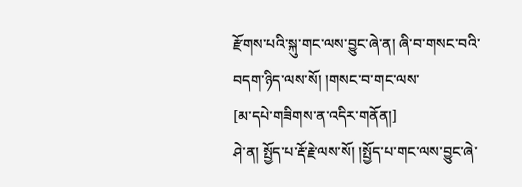རྫོགས་པའི་སྐུ་གང་ལས་བྱུང་ཞེ་ན། ཞི་བ་གསང་བའི་བདག་ཉིད་ལས་སོ། །གསང་བ་གང་ལས་
[མ་དཔེ་གཟིགས་ན་འདིར་གནོན།]
ཤེ་ན། སྤྱོད་པ་རྡོ་རྗེ་ལས་སོ། །སྤྱོད་པ་གང་ལས་བྱུང་ཞེ་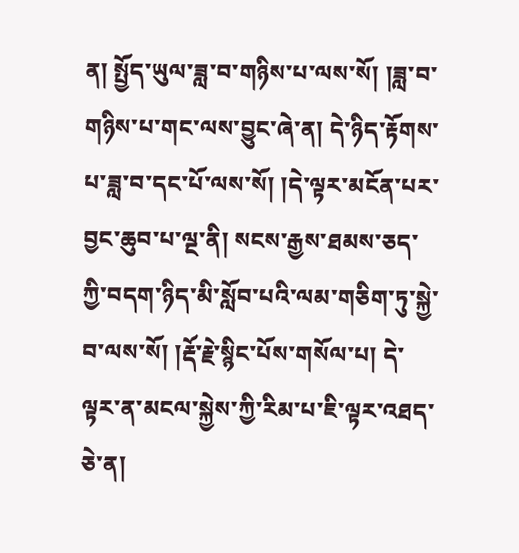ན། སྤྱོད་ཡུལ་ཟླ་བ་གཉིས་པ་ལས་སོ། །ཟླ་བ་གཉིས་པ་གང་ལས་བྱུང་ཞེ་ན། དེ་ཉིད་རྟོགས་པ་ཟླ་བ་དང་པོ་ལས་སོ། །དེ་ལྟར་མངོན་པར་བྱང་ཆུབ་པ་ལྔ་ནི། སངས་རྒྱས་ཐམས་ཅད་ཀྱི་བདག་ཉིད་མི་སློབ་པའི་ལམ་གཅིག་ཏུ་སྐྱེ་བ་ལས་སོ། །རྡོ་རྗེ་སྙིང་པོས་གསོལ་པ། དེ་ལྟར་ན་མངལ་སྐྱེས་ཀྱི་རིམ་པ་ཇི་ལྟར་འཐད་ཅེ་ན།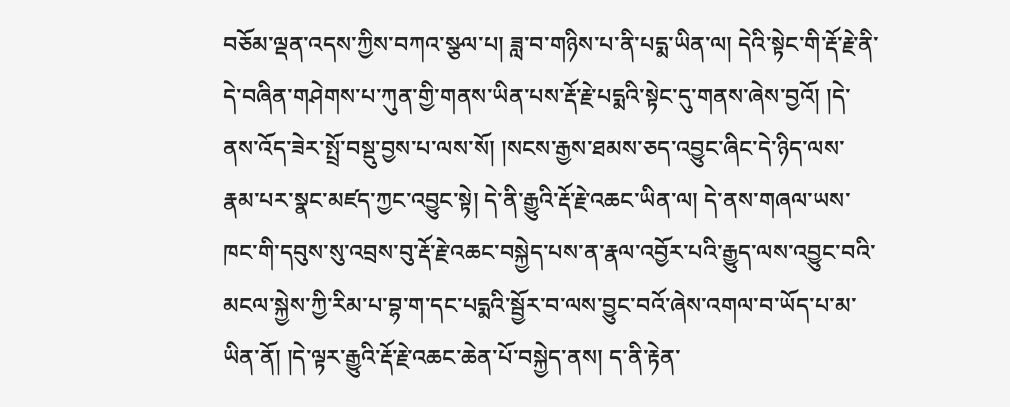བཅོམ་ལྡན་འདས་ཀྱིས་བཀའ་སྩལ་པ། ཟླ་བ་གཉིས་པ་ནི་པདྨ་ཡིན་ལ། དེའི་སྟེང་གི་རྡོ་རྗེ་ནི་དེ་བཞིན་གཤེགས་པ་ཀུན་གྱི་གནས་ཡིན་པས་རྡོ་རྗེ་པདྨའི་སྟེང་དུ་གནས་ཞེས་བྱའོ། །དེ་ནས་འོད་ཟེར་སྤྲོ་བསྡུ་བྱས་པ་ལས་སོ། །སངས་རྒྱས་ཐམས་ཅད་འབྱུང་ཞིང་དེ་ཉིད་ལས་རྣམ་པར་སྣང་མཛད་ཀྱང་འབྱུང་སྟེ། དེ་ནི་རྒྱུའི་རྡོ་རྗེ་འཆང་ཡིན་ལ། དེ་ནས་གཞལ་ཡས་ཁང་གི་དབུས་སུ་འབྲས་བུ་རྡོ་རྗེ་འཆང་བསྐྱེད་པས་ན་རྣལ་འབྱོར་པའི་རྒྱུད་ལས་འབྱུང་བའི་མངལ་སྐྱེས་ཀྱི་རིམ་པ་བྷ་ག་དང་པདྨའི་སྦྱོར་བ་ལས་བྱུང་བའོ་ཞེས་འགལ་བ་ཡོད་པ་མ་ཡིན་ནོ། །དེ་ལྟར་རྒྱུའི་རྡོ་རྗེ་འཆང་ཆེན་པོ་བསྐྱེད་ནས། ད་ནི་རྟེན་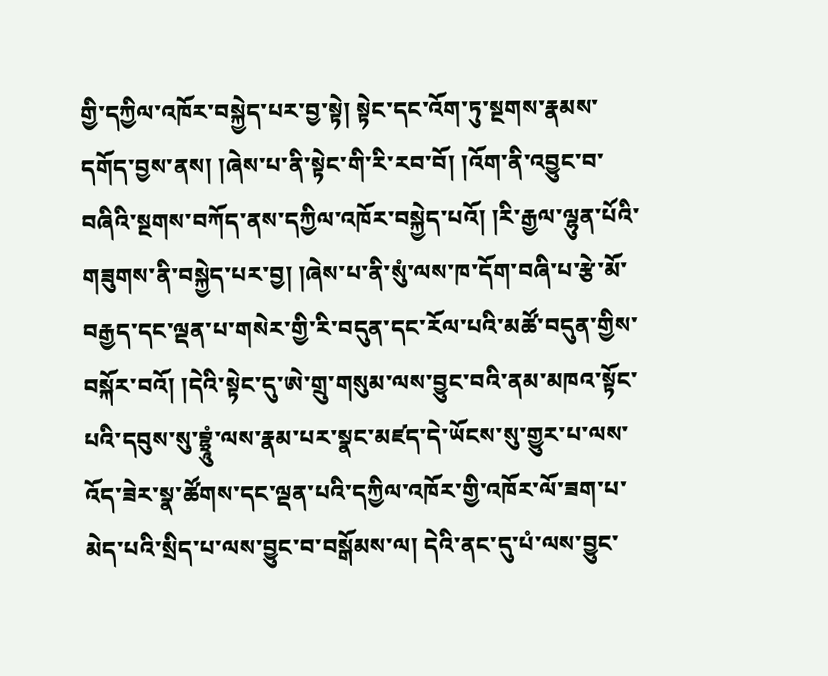གྱི་དཀྱིལ་འཁོར་བསྐྱེད་པར་བྱ་སྟེ། སྟེང་དང་འོག་ཏུ་སྔགས་རྣམས་དགོད་བྱས་ནས། །ཞེས་པ་ནི་སྟེང་གི་རི་རབ་བོ། །འོག་ནི་འབྱུང་བ་བཞིའི་སྔགས་བཀོད་ནས་དཀྱིལ་འཁོར་བསྐྱེད་པའོ། །རི་རྒྱལ་ལྷུན་པོའི་གཟུགས་ནི་བསྐྱེད་པར་བྱ། །ཞེས་པ་ནི་སུཾ་ལས་ཁ་དོག་བཞི་པ་རྩེ་མོ་བརྒྱད་དང་ལྡན་པ་གསེར་གྱི་རི་བདུན་དང་རོལ་པའི་མཚོ་བདུན་གྱིས་བསྐོར་བའོ། །དེའི་སྟེང་དུ་ཨེ་གྲུ་གསུམ་ལས་བྱུང་བའི་ནམ་མཁའ་སྟོང་པའི་དབུས་སུ་བྷྲཱུཾ་ལས་རྣམ་པར་སྣང་མཛད་དེ་ཡོངས་སུ་གྱུར་པ་ལས་འོད་ཟེར་སྣ་ཚོགས་དང་ལྡན་པའི་དཀྱིལ་འཁོར་གྱི་འཁོར་ལོ་ཟག་པ་མེད་པའི་སྲིད་པ་ལས་བྱུང་བ་བསྒོམས་ལ། དེའི་ནང་དུ་པཾ་ལས་བྱུང་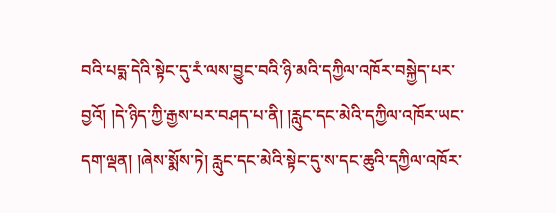བའི་པདྨ་དེའི་སྟེང་དུ་རཾ་ལས་བྱུང་བའི་ཉི་མའི་དཀྱིལ་འཁོར་བསྐྱེད་པར་བྱའོ། །དེ་ཉིད་ཀྱི་རྒྱས་པར་བཤད་པ་ནི། །རླུང་དང་མེའི་དཀྱིལ་འཁོར་ཡང་དག་ལྡན། །ཞེས་སྨོས་ཏེ། རླུང་དང་མེའི་སྟེང་དུ་ས་དང་ཆུའི་དཀྱིལ་འཁོར་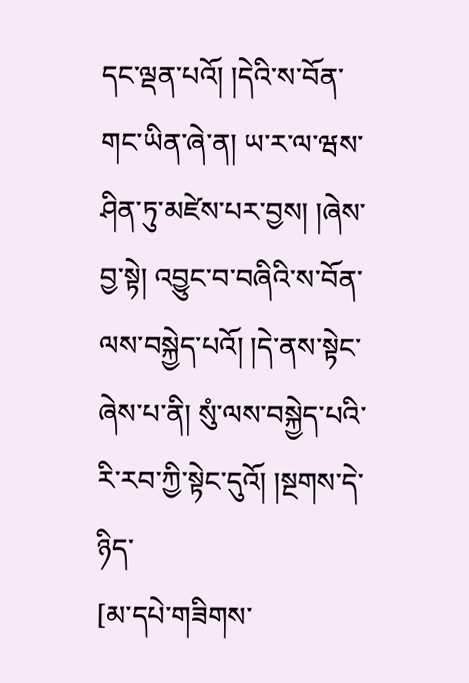དང་ལྡན་པའོ། །དེའི་ས་བོན་གང་ཡིན་ཞེ་ན། ཡ་ར་ལ་ཝས་ཤིན་ཏུ་མཛེས་པར་བྱས། །ཞེས་བྱ་སྟེ། འབྱུང་བ་བཞིའི་ས་བོན་ལས་བསྐྱེད་པའོ། །དེ་ནས་སྟེང་ཞེས་པ་ནི། སུཾ་ལས་བསྐྱེད་པའི་རི་རབ་ཀྱི་སྟེང་དུའོ། །སྔགས་དེ་ཉིད་
[མ་དཔེ་གཟིགས་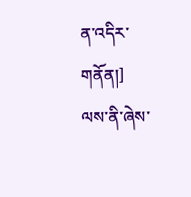ན་འདིར་གནོན།]
ལས་ནི་ཞེས་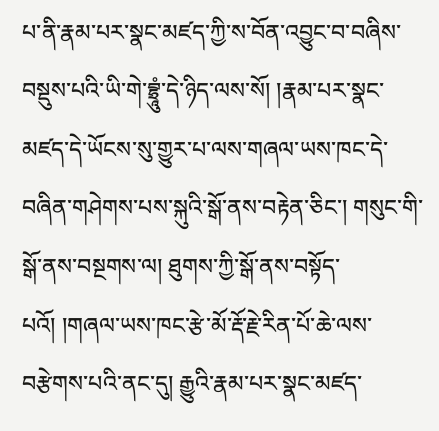པ་ནི་རྣམ་པར་སྣང་མཛད་ཀྱི་ས་བོན་འབྱུང་བ་བཞིས་བསྡུས་པའི་ཡི་གེ་བྷྲཱུཾ་དེ་ཉིད་ལས་སོ། །རྣམ་པར་སྣང་མཛད་དེ་ཡོངས་སུ་གྱུར་པ་ལས་གཞལ་ཡས་ཁང་དེ་བཞིན་གཤེགས་པས་སྐུའི་སྒོ་ནས་བརྟེན་ཅིང་། གསུང་གི་སྒོ་ནས་བསྔགས་ལ། ཐུགས་ཀྱི་སྒོ་ནས་བསྟོད་པའོ། །གཞལ་ཡས་ཁང་རྩེ་མོ་རྡོ་རྗེ་རིན་པོ་ཆེ་ལས་བརྩེགས་པའི་ནང་དུ། རྒྱུའི་རྣམ་པར་སྣང་མཛད་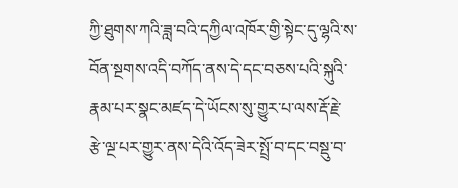ཀྱི་ཐུགས་ཀའི་ཟླ་བའི་དཀྱིལ་འཁོར་གྱི་སྟེང་དུ་ལྷའི་ས་བོན་སྔགས་འདི་བཀོད་ནས་དེ་དང་བཅས་པའི་སྐུའི་རྣམ་པར་སྣང་མཛད་དེ་ཡོངས་སུ་གྱུར་པ་ལས་རྡོ་རྗེ་རྩེ་ལྔ་པར་གྱུར་ནས་དེའི་འོད་ཟེར་སྤྲོ་བ་དང་བསྡུ་བ་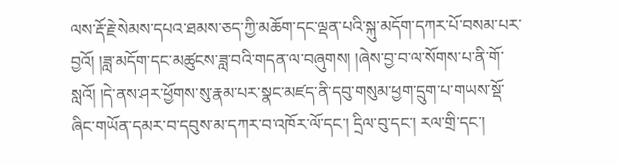ལས་རྡོ་རྗེ་སེམས་དཔའ་ཐམས་ཅད་ཀྱི་མཆོག་དང་ལྡན་པའི་སྐུ་མདོག་དཀར་པོ་བསམ་པར་བྱའོ། །ཟླ་མདོག་དང་མཚུངས་ཟླ་བའི་གདན་ལ་བཞུགས། །ཞེས་བྱ་བ་ལ་སོགས་པ་ནི་གོ་སླའོ། །དེ་ནས་ཤར་ཕྱོགས་སུ་རྣམ་པར་སྣང་མཛད་ནི་དབུ་གསུམ་ཕྱག་དྲུག་པ་གཡས་སྡོ་ཞིང་གཡོན་དམར་བ་དབུས་མ་དཀར་བ་འཁོར་ལོ་དང་། དྲིལ་བུ་དང་། རལ་གྲི་དང་།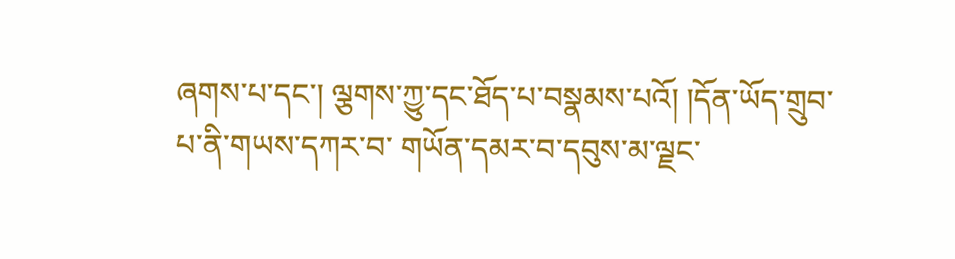ཞགས་པ་དང་། ལྕགས་ཀྱུ་དང་ཐོད་པ་བསྣམས་པའོ། །དོན་ཡོད་གྲུབ་པ་ནི་གཡས་དཀར་བ་ གཡོན་དམར་བ་དབུས་མ་ལྗང་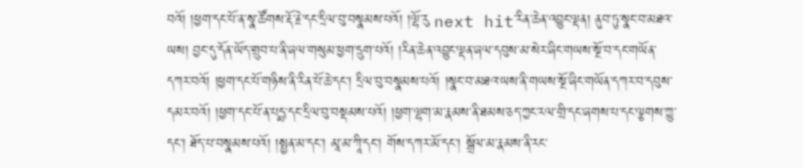བའོ། །ཕྱག་དང་པོ་ན་སྣ་ཚོགས་རྡོ་རྗེ་དང་དྲིལ་བུ་བསྣམས་པའོ། །ལྷོ་རུ next hit་རིན་ཆེན་འབྱུང་ལྡན། ནུབ་ཏུ་སྣང་བ་མཐའ་ཡས། བྱང་དུ་དོན་ཡོད་གྲུབ་པ་ནི་ཞལ་གསུམ་ཕྱག་དྲུག་པའོ། །རིན་ཆེན་འབྱུང་ལྡན་ཞལ་དབུས་མ་སེར་ཞིང་གཡས་སྔོ་བ་དང་གཡོན་དཀར་བའོ། །ཕྱག་དང་པོ་གཉིས་ནི་རིན་པོ་ཆེ་དང་། དྲིལ་བུ་བསྣམས་པའོ། །སྣང་བ་མཐའ་ཡས་ནི་གཡས་སྔོ་ཞིང་གཡོན་དཀར་བ་དབུས་དམར་བའོ། །ཕྱག་དང་པོ་ན་པདྨ་དང་དྲིལ་བུ་བསྡམས་པའོ། །ཕྱག་ལྷག་མ་རྣམས་ནི་ཐམས་ཅད་ཀྱང་རལ་གྲི་དང་ཞགས་པ་དང་ལྕགས་ཀྱུ་དང་། ཐོད་པ་བསྣམས་པའོ། །སྤྱན་མ་དང་། མཱ་མ་ཀཱི་དང་། གོས་དཀར་མོ་དང་། སྒྲོལ་མ་རྣམས་ནི་རང་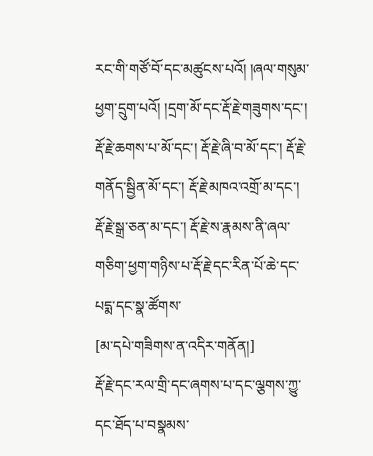རང་གི་གཙོ་བོ་དང་མཚུངས་པའོ། །ཞལ་གསུམ་ཕྱག་དྲུག་པའོ། །དྲག་མོ་དང་རྡོ་རྗེ་གཟུགས་དང་། རྡོ་རྗེ་ཆགས་པ་མོ་དང་། རྡོ་རྗེ་ཞི་བ་མོ་དང་། རྡོ་རྗེ་གནོད་སྦྱིན་མོ་དང་། རྡོ་རྗེ་མཁའ་འགྲོ་མ་དང་། རྡོ་རྗེ་སྒྲ་ཅན་མ་དང་། རྡོ་རྗེ་ས་རྣམས་ནི་ཞལ་གཅིག་ཕྱག་གཉིས་པ་རྡོ་རྗེ་དང་རིན་པོ་ཆེ་དང་པདྨ་དང་སྣ་ཚོགས་
[མ་དཔེ་གཟིགས་ན་འདིར་གནོན།]
རྡོ་རྗེ་དང་རལ་གྲི་དང་ཞགས་པ་དང་ལྕགས་ཀྱུ་དང་ཐོད་པ་བསྣམས་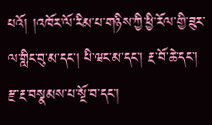པའོ། །འཁོར་ལོ་རིམ་པ་གཉིས་ཀྱི་ཕྱི་རོལ་གྱི་ཟུར་ལ་གླིང་བུ་མ་དང་། པི་ཝང་མ་དང་། རྔ་བོ་ཆེ་དང་། རྫ་རྔ་བསྣམས་པ་སྔོ་བ་དང་།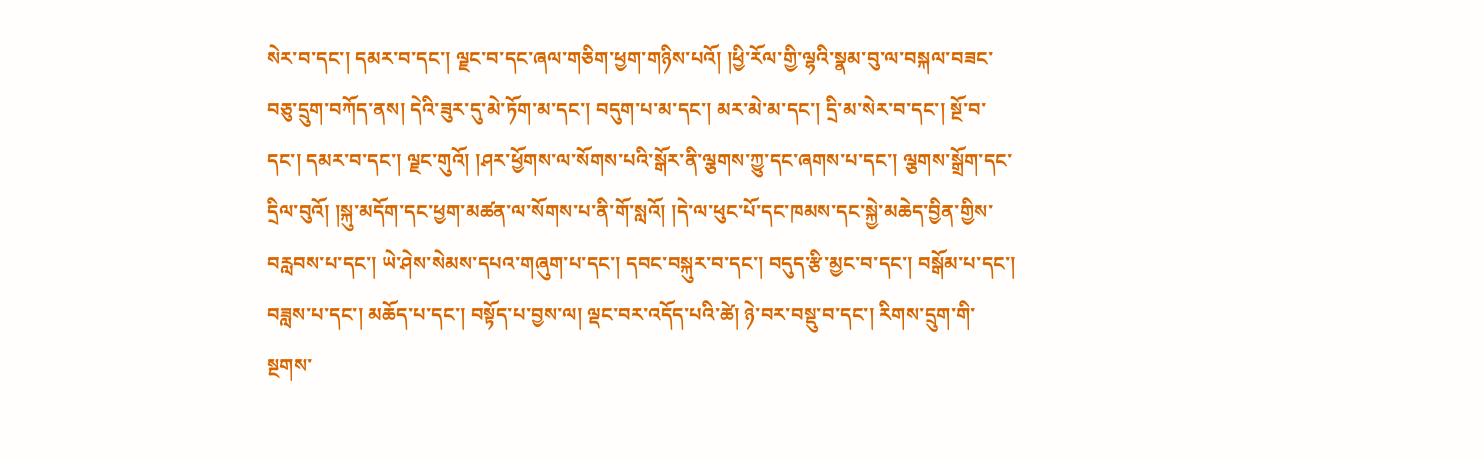སེར་བ་དང་། དམར་བ་དང་། ལྗང་བ་དང་ཞལ་གཅིག་ཕྱག་གཉིས་པའོ། །ཕྱི་རོལ་གྱི་ལྷའི་སྣམ་བུ་ལ་བསྐལ་བཟང་བཅུ་དྲུག་བཀོད་ནས། དེའི་ཟུར་དུ་མེ་ཏོག་མ་དང་། བདུག་པ་མ་དང་། མར་མེ་མ་དང་། དྲི་མ་སེར་བ་དང་། སྔོ་བ་དང་། དམར་བ་དང་། ལྗང་གུའོ། །ཤར་ཕྱོགས་ལ་སོགས་པའི་སྒོར་ནི་ལྕགས་ཀྱུ་དང་ཞགས་པ་དང་། ལྕགས་སྒྲོག་དང་དྲིལ་བུའོ། །སྐུ་མདོག་དང་ཕྱག་མཚན་ལ་སོགས་པ་ནི་གོ་སླའོ། །དེ་ལ་ཕུང་པོ་དང་ཁམས་དང་སྐྱེ་མཆེད་བྱིན་གྱིས་བརླབས་པ་དང་། ཡེ་ཤེས་སེམས་དཔའ་གཞུག་པ་དང་། དབང་བསྐུར་བ་དང་། བདུད་རྩི་མྱང་བ་དང་། བསྒོམ་པ་དང་། བཟླས་པ་དང་། མཆོད་པ་དང་། བསྟོད་པ་བྱས་ལ། ལྡང་བར་འདོད་པའི་ཚེ། ཉེ་བར་བསྡུ་བ་དང་། རིགས་དྲུག་གི་སྔགས་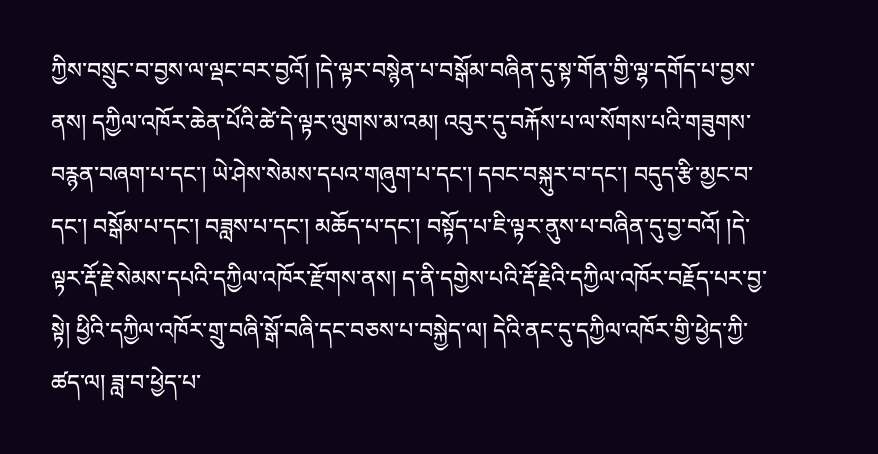ཀྱིས་བསྲུང་བ་བྱས་ལ་ལྡང་བར་བྱའོ། །དེ་ལྟར་བསྙེན་པ་བསྒོམ་བཞིན་དུ་སྟ་གོན་གྱི་ལྷ་དགོད་པ་བྱས་ནས། དཀྱིལ་འཁོར་ཆེན་པོའི་ཚེ་དེ་ལྟར་ལུགས་མ་འམ། འབུར་དུ་བརྐོས་པ་ལ་སོགས་པའི་གཟུགས་བརྙན་བཞག་པ་དང་། ཡེ་ཤེས་སེམས་དཔའ་གཞུག་པ་དང་། དབང་བསྐུར་བ་དང་། བདུད་རྩི་མྱང་བ་དང་། བསྒོམ་པ་དང་། བཟླས་པ་དང་། མཆོད་པ་དང་། བསྟོད་པ་ཇི་ལྟར་ནུས་པ་བཞིན་དུ་བྱ་བའོ། །དེ་ལྟར་རྡོ་རྗེ་སེམས་དཔའི་དཀྱིལ་འཁོར་རྫོགས་ནས། ད་ནི་དགྱེས་པའི་རྡོ་རྗེའི་དཀྱིལ་འཁོར་བརྗོད་པར་བྱ་སྟེ། ཕྱིའི་དཀྱིལ་འཁོར་གྲུ་བཞི་སྒོ་བཞི་དང་བཅས་པ་བསྐྱེད་ལ། དེའི་ནང་དུ་དཀྱིལ་འཁོར་གྱི་ཕྱེད་ཀྱི་ཚད་ལ། ཟླ་བ་ཕྱེད་པ་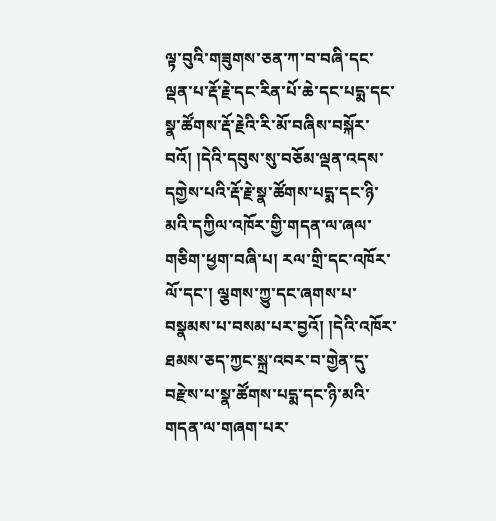ལྟ་བུའི་གཟུགས་ཅན་ཀ་བ་བཞི་དང་ལྡན་པ་རྡོ་རྗེ་དང་རིན་པོ་ཆེ་དང་པདྨ་དང་སྣ་ཚོགས་རྡོ་རྗེའི་རི་མོ་བཞིས་བསྐོར་བའོ། །དེའི་དབུས་སུ་བཅོམ་ལྡན་འདས་དགྱེས་པའི་རྡོ་རྗེ་སྣ་ཚོགས་པདྨ་དང་ཉི་མའི་དཀྱིལ་འཁོར་གྱི་གདན་ལ་ཞལ་གཅིག་ཕྱག་བཞི་པ། རལ་གྲི་དང་འཁོར་ལོ་དང་། ལྕགས་ཀྱུ་དང་ཞགས་པ་བསྣམས་པ་བསམ་པར་བྱའོ། །དེའི་འཁོར་ཐམས་ཅད་ཀྱང་སྐྲ་འབར་བ་གྱེན་དུ་བརྫེས་པ་སྣ་ཚོགས་པདྨ་དང་ཉི་མའི་གདན་ལ་གཞག་པར་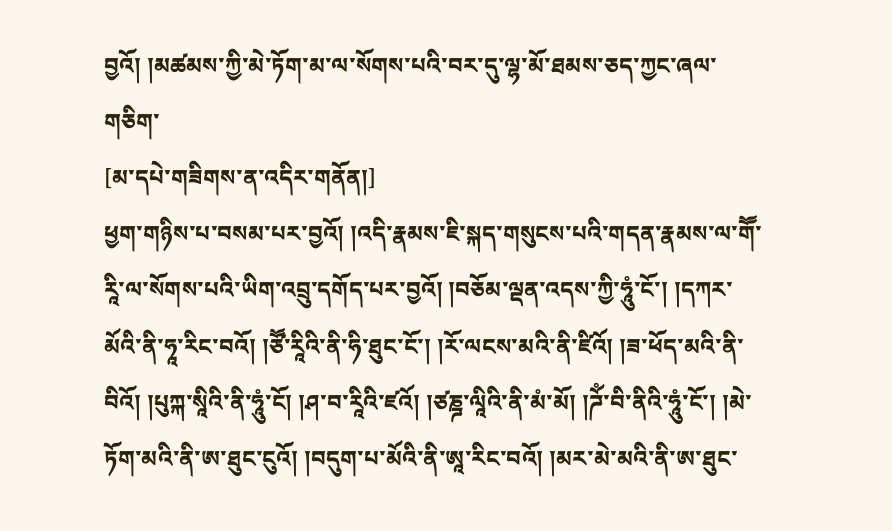བྱའོ། །མཚམས་ཀྱི་མེ་ཏོག་མ་ལ་སོགས་པའི་བར་དུ་ལྷ་མོ་ཐམས་ཅད་ཀྱང་ཞལ་གཅིག་
[མ་དཔེ་གཟིགས་ན་འདིར་གནོན།]
ཕྱག་གཉིས་པ་བསམ་པར་བྱའོ། །འདི་རྣམས་ཇི་སྐད་གསུངས་པའི་གདན་རྣམས་ལ་གཽ་རཱི་ལ་སོགས་པའི་ཡིག་འབྲུ་དགོད་པར་བྱའོ། །བཅོམ་ལྡན་འདས་ཀྱི་ཧཱུཾ་ངོ་། །དཀར་མོའི་ནི་ཧཱ་རིང་བའོ། །ཙཽ་རཱིའི་ནི་ཧི་ཐུང་ངོ་། །རོ་ལངས་མའི་ནི་ཛིའོ། །ཟ་ཕོད་མའི་ནི་བིའོ། །པུཀྐ་སཱིའི་ནི་ཧཱུཾ་ངོ། །ཤ་བ་རཱིའི་ཛའོ། །ཙཎྜ་ལཱིའི་ནི་མཾ་མོ། །ཌོཾ་བི་ནིའི་ཧཱུཾ་ངོ་། །མེ་ཏོག་མའི་ནི་ཨ་ཐུང་ངུའོ། །བདུག་པ་མོའི་ནི་ཨཱ་རིང་བའོ། །མར་མེ་མའི་ནི་ཨ་ཐུང་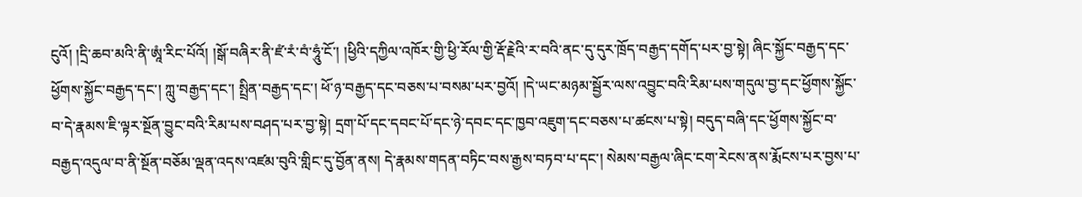ངུའོ། །དྲི་ཆབ་མའི་ནི་ཨཱཾ་རིང་པོའོ། །སྒོ་བཞིར་ནི་ཛཾ་རཾ་བཾ་ཧཱུཾ་ངོ་། །ཕྱིའི་དཀྱིལ་འཁོར་གྱི་ཕྱི་རོལ་གྱི་རྡོ་རྗེའི་ར་བའི་ནང་དུ་དུར་ཁྲོད་བརྒྱད་དགོད་པར་བྱ་སྟེ། ཞིང་སྐྱོང་བརྒྱད་དང་ཕྱོགས་སྐྱོང་བརྒྱད་དང་། ཀླུ་བརྒྱད་དང་། སྤྲིན་བརྒྱད་དང་། ཕོ་ཉ་བརྒྱད་དང་བཅས་པ་བསམ་པར་བྱའོ། །དེ་ཡང་མཉམ་སྦྱོར་ལས་འབྱུང་བའི་རིམ་པས་གདུལ་བྱ་དང་ཕྱོགས་སྐྱོང་བ་དེ་རྣམས་ཇི་ལྟར་སྔོན་བྱུང་བའི་རིམ་པས་བཤད་པར་བྱ་སྟེ། དྲག་པོ་དང་དབང་པོ་དང་ཉེ་དབང་དང་ཁྱབ་འཇུག་དང་བཅས་པ་ཚངས་པ་སྟེ། བདུད་བཞི་དང་ཕྱོགས་སྐྱོང་བ་བརྒྱད་འདུལ་བ་ནི་སྔོན་བཅོམ་ལྡན་འདས་འཛམ་བུའི་གླིང་དུ་བྱོན་ནས། དེ་རྣམས་གདན་བཏིང་བས་རྒྱས་བཏབ་པ་དང་། སེམས་བརྒྱལ་ཞིང་ངག་རེངས་ནས་རྨོངས་པར་བྱས་པ་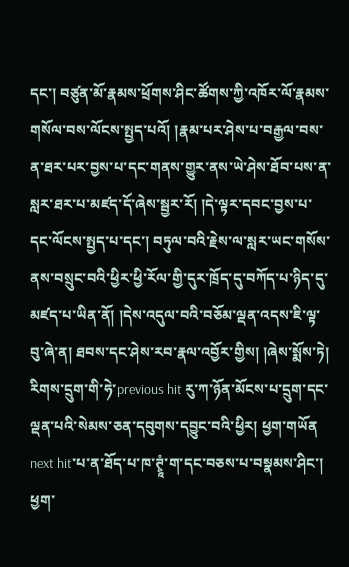དང་། བཙུན་མོ་རྣམས་ཕྲོགས་ཤིང་ཚོགས་ཀྱི་འཁོར་ལོ་རྣམས་གསོལ་བས་ལོངས་སྤྱད་པའོ། །རྣམ་པར་ཤེས་པ་བརྒྱལ་བས་ན་ཐར་པར་བྱས་པ་དང་གནས་གྱུར་ནས་ཡེ་ཤེས་ཐོབ་པས་ན་སླར་ཐར་པ་མཛད་དོ་ཞེས་སྦྱར་རོ། །དེ་ལྟར་དབང་བྱས་པ་དང་ལོངས་སྤྱད་པ་དང་། བཏུལ་བའི་རྗེས་ལ་སླར་ཡང་གསོས་ནས་བསྲུང་བའི་ཕྱིར་ཕྱི་རོལ་གྱི་དུར་ཁྲོད་དུ་བཀོད་པ་ཉིད་དུ་མཛད་པ་ཡིན་ནོ། །དེས་འདུལ་བའི་བཅོམ་ལྡན་འདས་ཇི་ལྟ་བུ་ཞེ་ན། ཐབས་དང་ཤེས་རབ་རྣལ་འབྱོར་གྱིས། །ཞེས་སྨོས་ཏེ། རིགས་དྲུག་གི་ཧེ་previous hit རུ་ཀ་ཉོན་མོངས་པ་དྲུག་དང་ལྡན་པའི་སེམས་ཅན་དབུགས་དབྱུང་བའི་ཕྱིར། ཕྱག་གཡོན next hit་པ་ན་ཐོད་པ་ཁ་ཊྭཱཾ་ག་དང་བཅས་པ་བསྣམས་ཤིང་། ཕྱག་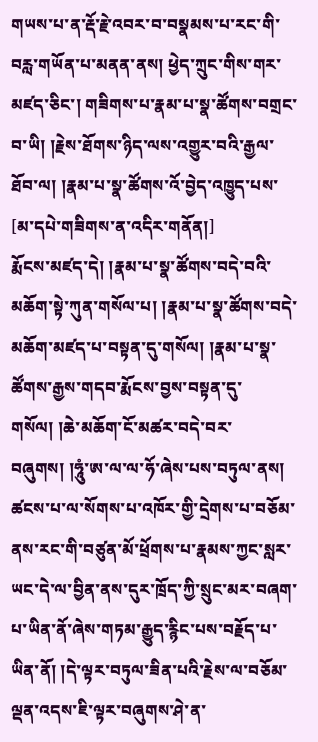གཡས་པ་ན་རྡོ་རྗེ་འབར་བ་བསྣམས་པ་རང་གི་བརླ་གཡོན་པ་མནན་ནས། ཕྱེད་ཀྲུང་གིས་གར་མཛད་ཅིང་། གཟིགས་པ་རྣམ་པ་སྣ་ཚོགས་བགྲང་བ་ཡི། །རྗེས་ཐོགས་ཉིད་ལས་འགྱུར་བའི་རྒྱལ་ཐོབ་ལ། །རྣམ་པ་སྣ་ཚོགས་འོ་བྱེད་འཁྱུད་པས་
[མ་དཔེ་གཟིགས་ན་འདིར་གནོན།]
རྨོངས་མཛད་དེ། །རྣམ་པ་སྣ་ཚོགས་བདེ་བའི་མཆོག་སྟེ་ཀུན་གསོལ་པ། །རྣམ་པ་སྣ་ཚོགས་བདེ་མཆོག་མཛད་པ་བསྟན་དུ་གསོལ། །རྣམ་པ་སྣ་ཚོགས་རྒྱས་གདབ་རྨོངས་བྱས་བསྟན་དུ་གསོལ། །ཆེ་མཆོག་ངོ་མཚར་བདེ་བར་བཞུགས། །ཧཱུཾ་ཨ་ལ་ལ་ཧོ་ཞེས་པས་བཏུལ་ནས། ཚངས་པ་ལ་སོགས་པ་འཁོར་གྱི་དྲེགས་པ་བཅོམ་ནས་རང་གི་བཙུན་མོ་ཕྲོགས་པ་རྣམས་ཀྱང་སླར་ཡང་དེ་ལ་བྱིན་ནས་དུར་ཁྲོད་ཀྱི་སྲུང་མར་བཞག་པ་ཡིན་ནོ་ཞེས་གཏམ་རྒྱུད་རྙིང་པས་བརྗོད་པ་ཡིན་ནོ། །དེ་ལྟར་བཏུལ་ཟིན་པའི་རྗེས་ལ་བཅོམ་ལྡན་འདས་ཇི་ལྟར་བཞུགས་ཤེ་ན་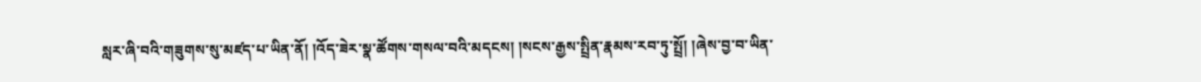སླར་ཞི་བའི་གཟུགས་སུ་མཛད་པ་ཡིན་ནོ། །འོད་ཟེར་སྣ་ཚོགས་གསལ་བའི་མདངས། །སངས་རྒྱས་སྤྲིན་རྣམས་རབ་ཏུ་སྤྲོ། །ཞེས་བྱ་བ་ཡིན་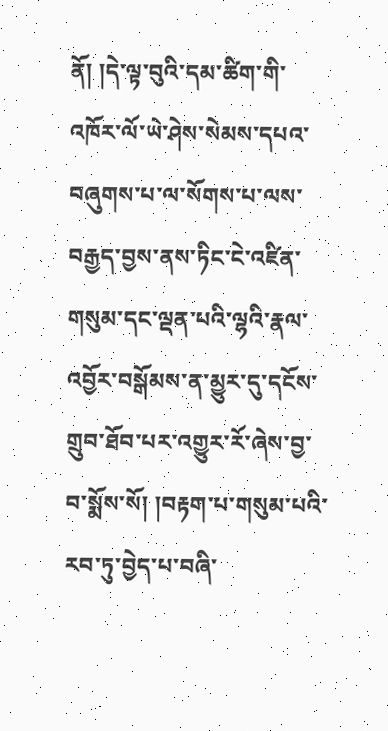ནོ། །དེ་ལྟ་བུའི་དམ་ཚིག་གི་འཁོར་ལོ་ཡེ་ཤེས་སེམས་དཔའ་བཞུགས་པ་ལ་སོགས་པ་ལས་བརྒྱད་བྱས་ནས་ཏིང་ངེ་འཛིན་གསུམ་དང་ལྡན་པའི་ལྷའི་རྣལ་འབྱོར་བསྒོམས་ན་མྱུར་དུ་དངོས་གྲུབ་ཐོབ་པར་འགྱུར་རོ་ཞེས་བྱ་བ་སྨོས་སོ། །བརྟག་པ་གསུམ་པའི་རབ་ཏུ་བྱེད་པ་བཞི་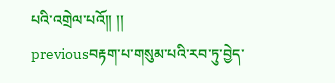པའི་འགྲེལ་པའོ།། །།
previousབརྟག་པ་གསུམ་པའི་རབ་ཏུ་བྱེད་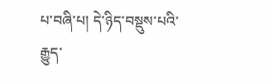པ་བཞི་པ། དེ་ཉིད་བསྡུས་པའི་རྒྱུད་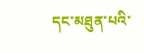དང་མཐུན་པའི་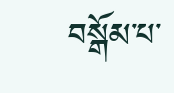བསྒོམ་པ་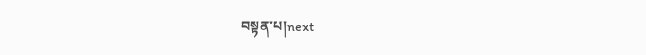བསྟན་པ།next